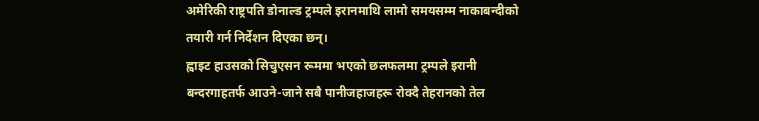अमेरिकी राष्ट्रपति डोनाल्ड ट्रम्पले इरानमाथि लामो समयसम्म नाकाबन्दीको तयारी गर्न निर्देशन दिएका छन्।
ह्वाइट हाउसको सिचुएसन रूममा भएको छलफलमा ट्रम्पले इरानी बन्दरगाहतर्फ आउने-जाने सबै पानीजहाजहरू रोक्दै तेहरानको तेल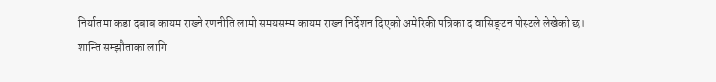निर्यातमा कडा दबाब कायम राख्ने रणनीति लामो समयसम्म कायम राख्न निर्देशन दिएको अमेरिकी पत्रिका द वासिङ्टन पोस्टले लेखेको छ।
शान्ति सम्झौताका लागि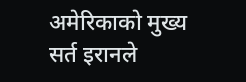अमेरिकाको मुख्य सर्त इरानले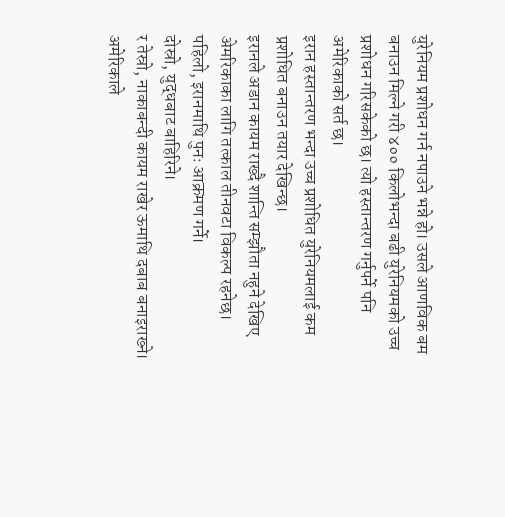युरेनियम प्रशोधन गर्न नपाउने भन्ने हो। उसले आणविक बम बनाउन मिल्ने गरी ४०० किलोभन्दा बढी युरेनियमको उच्च प्रशोधन गरिसकेको छ। त्यो हस्तान्तरण गर्नुपर्ने पनि अमेरिकाको सर्त छ।
इरान हस्तान्तरण भन्दा उच्च प्रशोधित युरेनियमलाई कम प्रशोधित बनाउन तयार देखिन्छ।
इरानले अडान कायम राख्दै शान्ति सम्झौता नहुने देखिए अेमरिकाका लागि तत्काल तीनवटा विकल्प रहनेछ।
पहिलो, इरानमाथि पुनः आक्रमण गर्ने।
दोस्रो, युद्धबाट बाहिरिने।
र तेस्रो, नाकाबन्दी कायम राखेर ऊमाथि दबाब बनाइराख्ने।
अमेरिकाले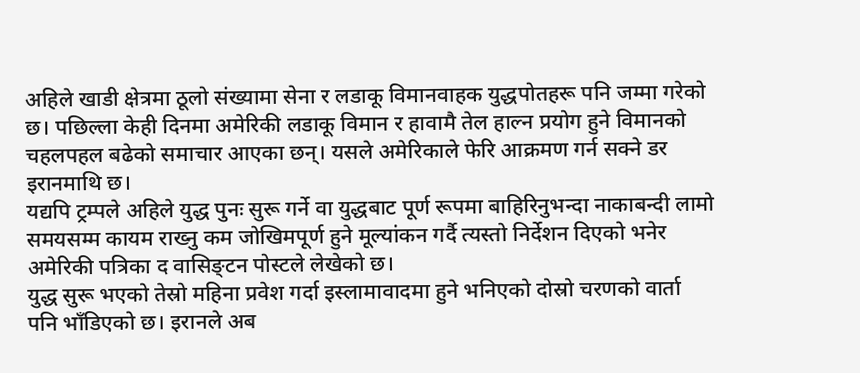अहिले खाडी क्षेत्रमा ठूलो संख्यामा सेना र लडाकू विमानवाहक युद्धपोतहरू पनि जम्मा गरेको छ। पछिल्ला केही दिनमा अमेरिकी लडाकू विमान र हावामै तेल हाल्न प्रयोग हुने विमानको चहलपहल बढेको समाचार आएका छन्। यसले अमेरिकाले फेरि आक्रमण गर्न सक्ने डर इरानमाथि छ।
यद्यपि ट्रम्पले अहिले युद्ध पुनः सुरू गर्ने वा युद्धबाट पूर्ण रूपमा बाहिरिनुभन्दा नाकाबन्दी लामो समयसम्म कायम राख्नु कम जोखिमपूर्ण हुने मूल्यांकन गर्दै त्यस्तो निर्देशन दिएको भनेर अमेरिकी पत्रिका द वासिङ्टन पोस्टले लेखेको छ।
युद्ध सुरू भएको तेस्रो महिना प्रवेश गर्दा इस्लामावादमा हुने भनिएको दोस्रो चरणको वार्ता पनि भाँडिएको छ। इरानले अब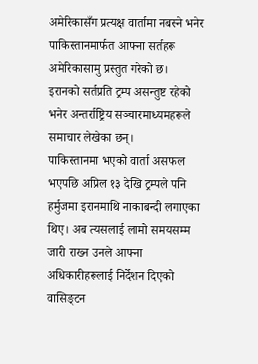अमेरिकासँग प्रत्यक्ष वार्तामा नबस्ने भनेर पाकिस्तानमार्फत आफ्ना सर्तहरू अमेरिकासामु प्रस्तुत गरेको छ।
इरानको सर्तप्रति ट्रम्प असन्तुष्ट रहेको भनेर अन्तर्राष्ट्रिय सञ्चारमाध्यमहरूले समाचार लेखेका छन्।
पाकिस्तानमा भएको वार्ता असफल भएपछि अप्रिल १३ देखि ट्रम्पले पनि हर्मुजमा इरानमाथि नाकाबन्दी लगाएका थिए। अब त्यसलाई लामो समयसम्म जारी राख्न उनले आफ्ना अधिकारीहरूलाई निर्देशन दिएको वासिङ्टन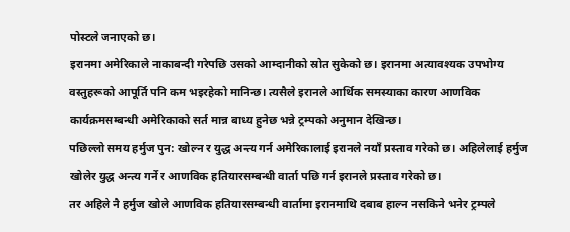पोस्टले जनाएको छ।
इरानमा अमेरिकाले नाकाबन्दी गरेपछि उसको आम्दानीको स्रोत सुकेको छ। इरानमा अत्यावश्यक उपभोग्य वस्तुहरूको आपूर्ति पनि कम भइरहेको मानिन्छ। त्यसैले इरानले आर्थिक समस्याका कारण आणविक कार्यक्रमसम्बन्धी अमेरिकाको सर्त मान्न बाध्य हुनेछ भन्ने ट्रम्पको अनुमान देखिन्छ।
पछिल्लो समय हर्मुज पुन: खोल्न र युद्ध अन्त्य गर्न अमेरिकालाई इरानले नयाँ प्रस्ताव गरेको छ। अहिलेलाई हर्मुज खोलेर युद्ध अन्त्य गर्ने र आणविक हतियारसम्बन्धी वार्ता पछि गर्न इरानले प्रस्ताव गरेको छ।
तर अहिले नै हर्मुज खोले आणविक हतियारसम्बन्धी वार्तामा इरानमाथि दबाब हाल्न नसकिने भनेर ट्रम्पले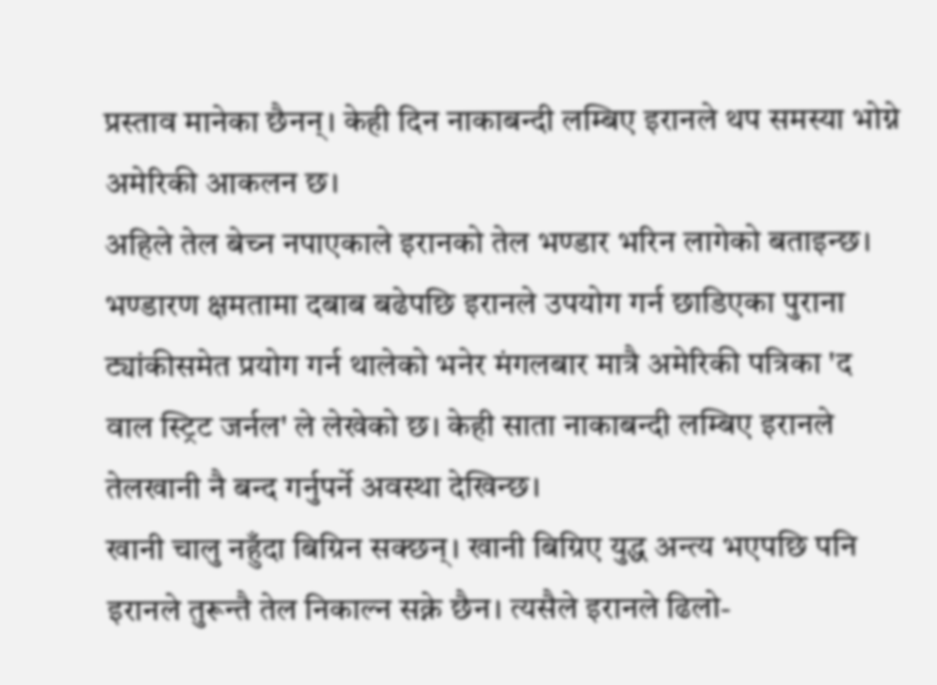प्रस्ताव मानेका छैनन्। केही दिन नाकाबन्दी लम्बिए इरानले थप समस्या भोग्ने अमेरिकी आकलन छ।
अहिले तेल बेच्न नपाएकाले इरानको तेल भण्डार भरिन लागेको बताइन्छ। भण्डारण क्षमतामा दबाब बढेपछि इरानले उपयोग गर्न छाडिएका पुराना ट्यांकीसमेत प्रयोग गर्न थालेको भनेर मंगलबार मात्रै अमेरिकी पत्रिका 'द वाल स्ट्रिट जर्नल' ले लेखेको छ। केही साता नाकाबन्दी लम्बिए इरानले तेलखानी नै बन्द गर्नुपर्ने अवस्था देखिन्छ।
खानी चालु नहुँदा बिग्रिन सक्छन्। खानी बिग्रिए युद्ध अन्त्य भएपछि पनि इरानले तुरून्तै तेल निकाल्न सक्ने छैन। त्यसैले इरानले ढिलो-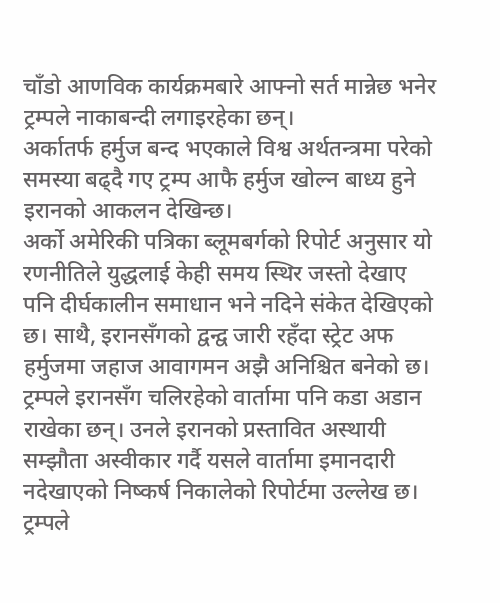चाँडो आणविक कार्यक्रमबारे आफ्नो सर्त मान्नेछ भनेर ट्रम्पले नाकाबन्दी लगाइरहेका छन्।
अर्कातर्फ हर्मुज बन्द भएकाले विश्व अर्थतन्त्रमा परेको समस्या बढ्दै गए ट्रम्प आफै हर्मुज खोल्न बाध्य हुने इरानको आकलन देखिन्छ।
अर्को अमेरिकी पत्रिका ब्लूमबर्गको रिपोर्ट अनुसार यो रणनीतिले युद्धलाई केही समय स्थिर जस्तो देखाए पनि दीर्घकालीन समाधान भने नदिने संकेत देखिएको छ। साथै, इरानसँगको द्वन्द्व जारी रहँदा स्ट्रेट अफ हर्मुजमा जहाज आवागमन अझै अनिश्चित बनेको छ।
ट्रम्पले इरानसँग चलिरहेको वार्तामा पनि कडा अडान राखेका छन्। उनले इरानको प्रस्तावित अस्थायी सम्झौता अस्वीकार गर्दै यसले वार्तामा इमानदारी नदेखाएको निष्कर्ष निकालेको रिपोर्टमा उल्लेख छ। ट्रम्पले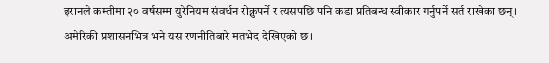इरानले कम्तीमा २० वर्षसम्म युरेनियम संवर्धन रोक्नुपर्ने र त्यसपछि पनि कडा प्रतिबन्ध स्वीकार गर्नुपर्ने सर्त राखेका छन्।
अमेरिकी प्रशासनभित्र भने यस रणनीतिबारे मतभेद देखिएको छ।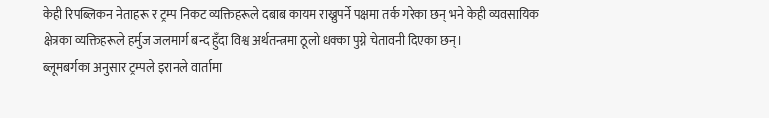केही रिपब्लिकन नेताहरू र ट्रम्प निकट व्यक्तिहरूले दबाब कायम राख्नुपर्ने पक्षमा तर्क गरेका छन् भने केही व्यवसायिक क्षेत्रका व्यक्तिहरूले हर्मुज जलमार्ग बन्द हुँदा विश्व अर्थतन्त्रमा ठूलो धक्का पुग्ने चेतावनी दिएका छन्।
ब्लूमबर्गका अनुसार ट्रम्पले इरानले वार्तामा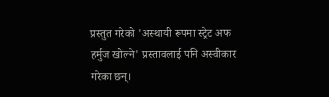प्रस्तुत गरेको 'अस्थायी रूपमा स्ट्रेट अफ हर्मुज खोल्ने' प्रस्तावलाई पनि अस्वीकार गरेका छन्।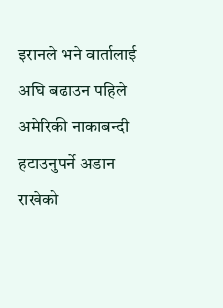इरानले भने वार्तालाई अघि बढाउन पहिले अमेरिकी नाकाबन्दी हटाउनुपर्ने अडान राखेको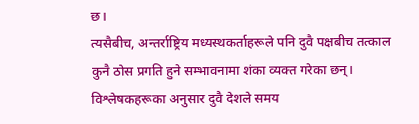छ।
त्यसैबीच, अन्तर्राष्ट्रिय मध्यस्थकर्ताहरूले पनि दुवै पक्षबीच तत्काल कुनै ठोस प्रगति हुने सम्भावनामा शंका व्यक्त गरेका छन्। विश्लेषकहरूका अनुसार दुवै देशले समय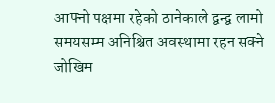आफ्नो पक्षमा रहेको ठानेकाले द्वन्द्व लामो समयसम्म अनिश्चित अवस्थामा रहन सक्ने जोखिम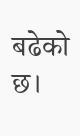बढेको छ।